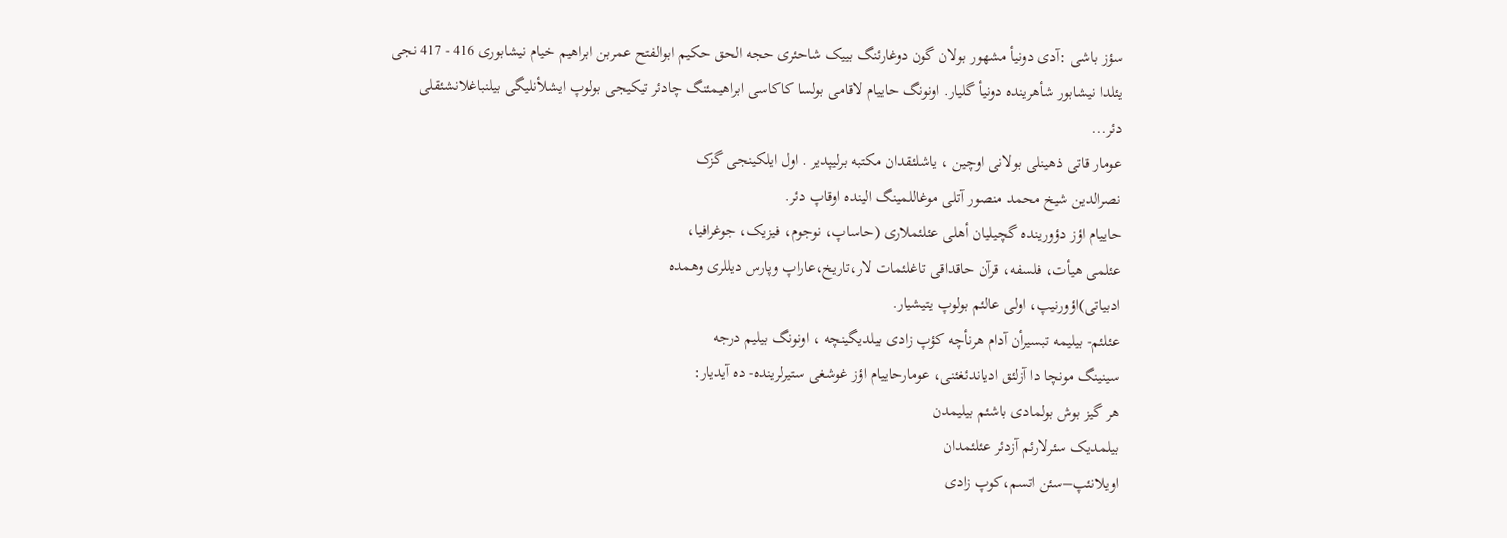سؤز باشی :آدی دونیأ مشهور بولان گون دوغارئنگ بییک شاحئری حجه الحق حکیم ابوالفتح عمربن ابراهیم خیام نیشابوری 416 - 417 نجی
یئلدا نیشابور شأهرینده دونیأ گلیار. اونونگ حاییام لاقامی بولسا کاکاسی ابراهیمئنگ چادئر تیکیجی بولوپ ایشلأنلیگی بیلنباغلانشئقلی
دئر...
عومار قاتی ذهینلی بولانی اوچین ، یاشلئقدان مکتبه برلیپدیر . اول ایلکینجی گزک
نصرالدین شیخ محمد منصور آتلی موغاللمینگ الینده اوقاپ دئر.
حاییام اؤز دؤورینده گچیلیان أهلی عئلئملاری (حاساپ، نوجوم، فیزیک، جوغرافیا،
عئلمی هیأت، فلسفه، قرآن حاقداقی تاغلئمات لار،تاریخ،عاراپ وپارس دیللری وهمده
ادبیاتی)اؤورنیپ، اولی عالئم بولوپ یتیشیار.
عئلئم- بیلیمه تبسیرأن آدام هرنأچه کؤپ زادی بیلدیگینچه ، اونونگ بیلیم درجه
سینینگ مونچا دا آزلئق ادیاندئغئنی، عومارحاییام اؤز غوشغی ستیرلرینده- ده آیدیار:
هر گیز بوش بولمادی باشئم بیلیمدن
بیلمدیک سئرلارئم آزدئر عئلئمدان
اویلانئپ–سئن اتسم،کوپ زادی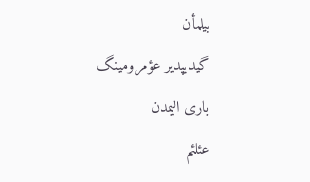بیلمأن
گیدیپدیر عؤمرومینگ باری الیمدن
عئلئم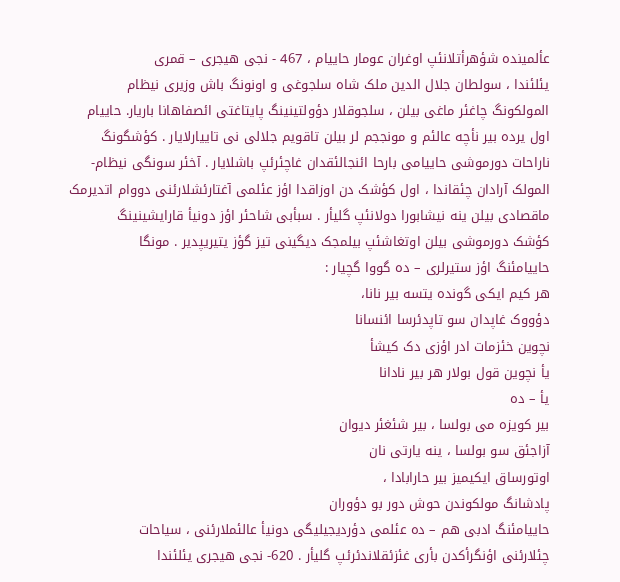عألمینده شؤهرأتلانئپ اوغران عومار حاییام ، 467 - نجی هیجری – قمری
یئلئندا ، سولطان جلال الدین ملک شاه سلجوغی و اونونگ باش وزیری نیظام
المولکونگ چاغئر ماغی بیلن ، سلجوقلار دؤولتینینگ پایتاغتی ائصفاهانا باریار. حاییام
اول یرده بیر نأچه عالئم و مونججم لر بیلن تاقویم جلالی نی تاییارلایار . کؤشگونگ
ناراحات دورموشی حاییامی بارحا ائنجالئقدان غاچئرئپ باشلایار . آخئر سونگی نیظام-
المولک آرادان چئقاندا ، اول کؤشک دن اوزاقدا اؤز عئلمی آغتارئشلارئنی دووام اتدیرمک
ماقصادی بیلن ینه نیشابورا دولانئپ گلیأر . سبأبی شاحئر اؤز دونیأ قارایشینینگ
کؤشک دورموشی بیلن اوتغاشئپ بیلمجک دیگینی تیز گؤز یتیریپدیر . مونگا
حاییامئنگ اؤز ستیرلری – ده گووا گچیار :
هر کیم ایکی گونده یتسه بیر نانا،
دؤووک غاپدان سو تاپدئرسا ائنسانا
نچوین خئزمات ادر اؤزی دک کیشأ
یأ نچوین قول بولار هر بیر نادانا
یأ – ده
بیر کویزه می بولسا ، بیر شئغئر دیوان
آزاجئق سو بولسا ، ینه یارتی نان
اوتورساق ایکیمیز بیر حارابادا ،
پادشانگ مولکوندن حوش دور بو دؤوران
حاییامئنگ ادبی هم – ده عئلمی دؤردیجیلیگی دونیأ عالئملارئنی ، سیاحات
چئلارئنی اؤنگرأکدن بأری غئزئقلاندئرئپ گلیأر . 620- نجی هیجری یئلئندا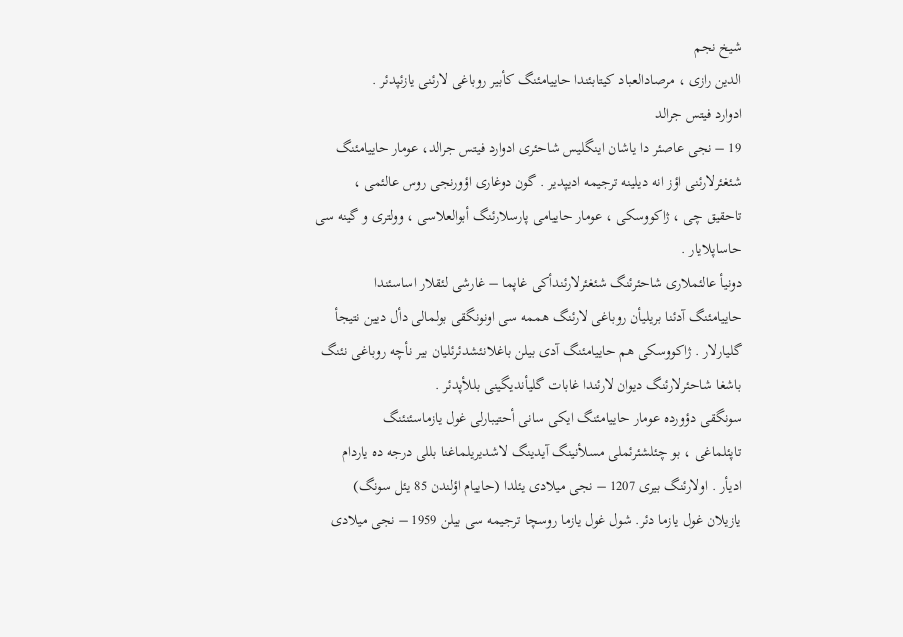شیخ نجم
الدین رازی ، مرصادالعباد کیتابئندا حاییامئنگ کأبیر روباغی لارئنی یازئپدئر .
ادوارد فیتس جرالد
19 – نجی عاصئر دا یاشان اینگلیس شاحئری ادوارد فیتس جرالد، عومار حاییامئنگ
شئغئرلارئنی اؤز انه دیلینه ترجیمه ادیپدیر . گون دوغاری اؤورنجی روس عالئمی ،
تاحقیق چی ، ژاکووسکی ، عومار حاییامی پارسلارئنگ أبوالعلاسی ، وولتری و گینه سی
حاساپلایار .
دونیأ عالئملاری شاحئرئنگ شئغئرلارئندأکی غاپما – غارشی لئقلار اساسئندا
حاییامئنگ آدئنا بریلیأن روباغی لارئنگ هممه سی اونونگقی بولمالی دأل دیین نتیجأ
گلیارلار . ژاکووسکی هم حاییامئنگ آدی بیلن باغلانئشدئرئلیان بیر نأچه روباغی نئنگ
باشغا شاحئرلارئنگ دیوان لارئندا غابات گلیأندیگینی بللأپدئر .
سونگقی دؤورده عومار حاییامئنگ ایکی سانی أحتیبارلی غول یازماسئنئنگ
تاپئلماغی ، بو چئلشئرئملی مسلأنینگ آیدینگ لاشدیریلماغنا بللی درجه ده یاردام
ادیأر . اولارئنگ بیری 1207 – نجی میلادی یئلدا (حاییام اؤلندن 85 یئل سونگ)
یازیلان غول یازما دئر. شول غول یازما روسچا ترجیمه سی بیلن 1959 – نجی میلادی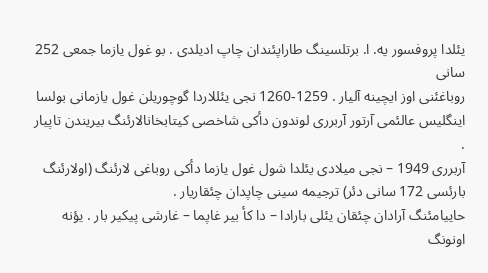یئلدا پروفسور یه. ا. برتلسینگ طاراپئندان چاپ ادیلدی . بو غول یازما جمعی 252 سانی
روباغئنی اوز ایچینه آلیار . 1259-1260 نجی یئللاردا گوچوریلن غول یازمانی بولسا
اینگلیس عالئمی آرتور آربرری لوندون دأکی شاخصی کیتابخانالارئنگ بیریندن تاپیار .
آربرری 1949 – نجی میلادی یئلدا شول غول یازما دأکی روباغی لارئنگ (اولارئنگ
بارئسی 172 سانی دئر) ترجیمه سینی چاپدان چئقاریار .
حاییامئنگ آرادان چئقان یئلی بارادا – دا کأ بیر غاپما – غارشی پیکیر بار . یؤنه
اونونگ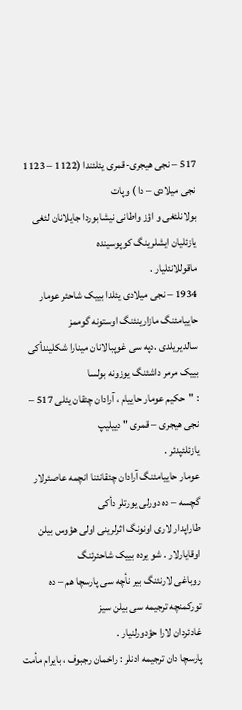517 – نجی هیجری-قمری یئلئندا (1122 – 1123 نجی میلادی – دا ) وپات
بولانلئغی و اؤز واطانی نیشابوردا جایلانان لئغی یازئلیان ایشلرینگ کوپوسینده
ماقوللانئلیار .
1934 – نجی میلادی یئلدا بییک شاحئر عومار حاییامئنگ مازارینئنگ اوستونه گوممز
سالدیریلدی .دپه سی غوپبالانان مینارا شکلیندأکی بییک مرمر داشئنگ یوزونه بولسا
: "حکیم عومار حاییام ، آرادان چئقان یئلی 517 – نجی هیجری – قمری " دییلیپ
یازئلئپدئر .
عومار حاییامئنگ آرادان چئقانئنا انچمه عاصئرلار گچسه – ده دورلی یورتلر دأکی
طاراپدار لاری اونونگ اثرلرینی اولی هؤوس بیلن اوقایارلار . شو یرده بییک شاحئرئنگ
روباغی لارنئنگ بیر نأچه سی پارسچا هم – ده تورکمنچه ترجیمه سی بیلن سیز
غادئردان لارا حؤدورلنیار .
پارسچا دان ترجیمه ادنلر : راخمان رجبوف ، بایرام مأمت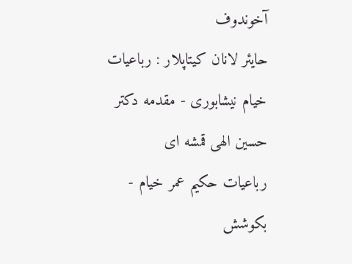آخوندوف
حایئر لانان کیتاپلار : رباعیات خیام نیشابوری - مقدمه دکتر حسین الهی قمشه ای
رباعیات حکیم عمر خیام - بکوشش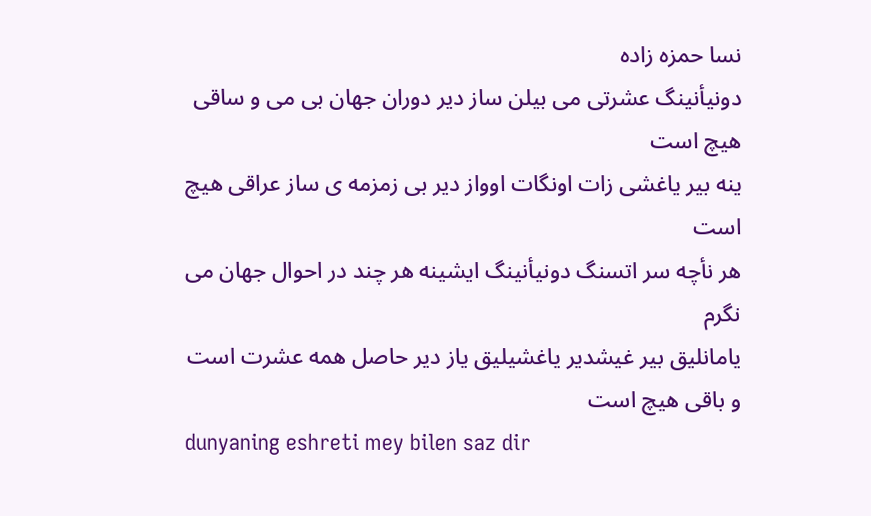نسا حمزه زاده
دونیأنینگ عشرتی می بیلن ساز دیر دوران جهان بی می و ساقی هیچ است
ینه بیر یاغشی زات اونگات اوواز دیر بی زمزمه ی ساز عراقی هیچ است
هر نأچه سر اتسنگ دونیأنینگ ایشینه هر چند در احوال جهان می نگرم
یامانلیق بیر غیشدیر یاغشیلیق یاز دیر حاصل همه عشرت است و باقی هیچ است
dunyaning eshreti mey bilen saz dir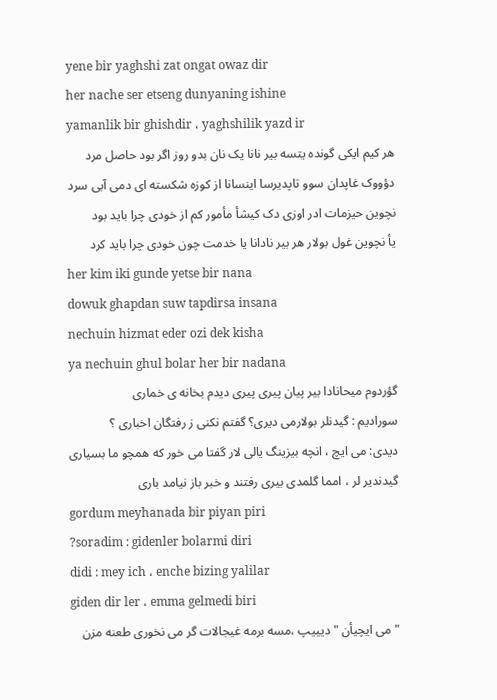yene bir yaghshi zat ongat owaz dir
her nache ser etseng dunyaning ishine
yamanlik bir ghishdir ، yaghshilik yazd ir
هر کیم ایکی گونده یتسه بیر نانا یک نان بدو روز اگر بود حاصل مرد
دؤووک غاپدان سوو تاپدیرسا اینسانا از کوزه شکسته ای دمی آبی سرد
نچوین حیزمات ادر اوزی دک کیشأ مأمور کم از خودی چرا باید بود
یأ نچوین غول بولار هر بیر نادانا یا خدمت چون خودی چرا باید کرد
her kim iki gunde yetse bir nana
dowuk ghapdan suw tapdirsa insana
nechuin hizmat eder ozi dek kisha
ya nechuin ghul bolar her bir nadana
گؤردوم میحانادا بیر پیان پیری پیری دیدم بخانه ی خماری
سورادیم : گیدنلر بولارمی دیری؟ گفتم نکنی ز رفتگان اخباری ؟
دیدی: می ایچ ، انچه بیزینگ یالی لار گفتا می خور که همچو ما بسیاری
گیدندیر لر ، امما گلمدی بیری رفتند و خبر باز نیامد باری
gordum meyhanada bir piyan piri
?soradim : gidenler bolarmi diri
didi : mey ich ، enche bizing yalilar
giden dir ler ، emma gelmedi biri
"می ایچیأن " دیییپ ،مسه برمه غیجالات گر می نخوری طعنه مزن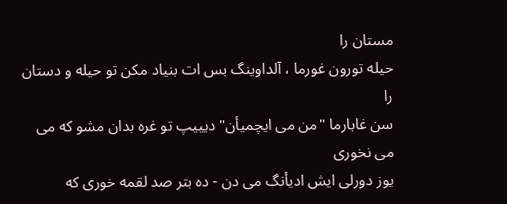مستان را
حیله تورون غورما ، آلداوینگ بس ات بنیاد مکن تو حیله و دستان را
سن غابارما "من می ایچمیأن" دیییپ تو غره بدان مشو که می می نخوری
یوز دورلی ایش ادیأنگ می دن - ده بتر صد لقمه خوری که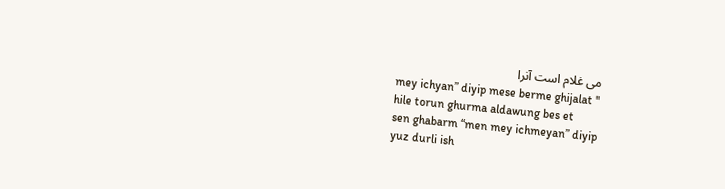می غلام است آنرا
mey ichyan” diyip mese berme ghijalat ''
hile torun ghurma aldawung bes et
sen ghabarm “men mey ichmeyan” diyip
yuz durli ish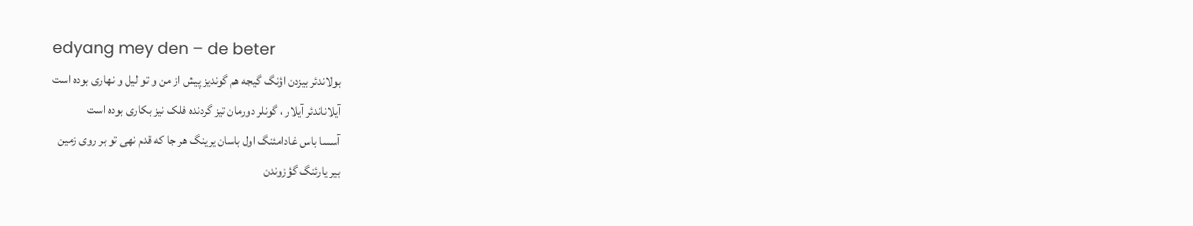edyang mey den – de beter
بولاندئر بیزدن اؤنگ گیجه هم گوندیز پیش از من و تو لیل و نهاری بوده است
آیلاناندئر آیلار ، گونلر دورمان تیز گردنده فلک نیز بکاری بوده است
آسسا باس غادامئنگ اول باسان یرینگ هر جا که قدم نهی تو بر روی زمین
بیر یارئنگ گؤزوندن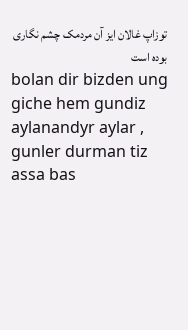توزاپ غالان ایز آن مردمک چشم نگاری بوده است
bolan dir bizden ung giche hem gundiz
aylanandyr aylar , gunler durman tiz
assa bas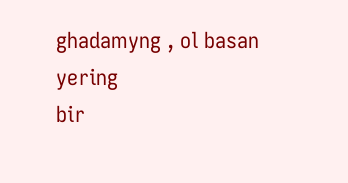ghadamyng , ol basan yering
bir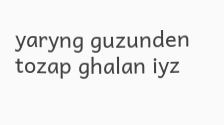yaryng guzunden tozap ghalan iyz